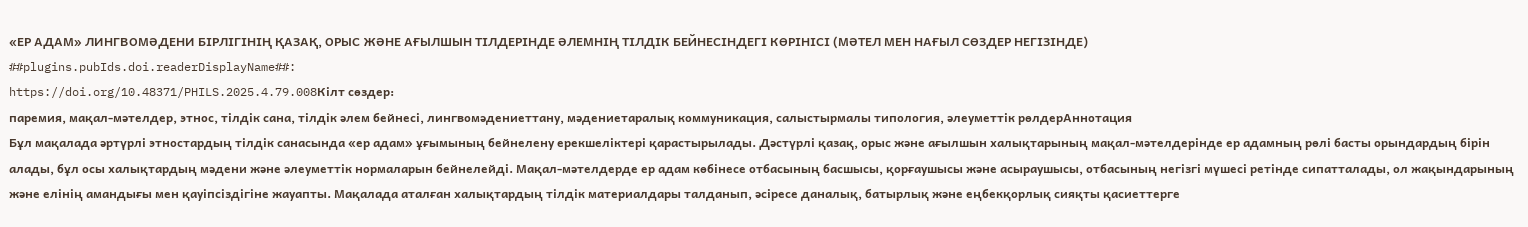«ЕР АДАМ» ЛИНГВОМӘДЕНИ БІРЛІГІНІҢ ҚАЗАҚ, ОРЫС ЖӘНЕ АҒЫЛШЫН ТІЛДЕРІНДЕ ӘЛЕМНІҢ ТІЛДІК БЕЙНЕСІНДЕГІ КӨРІНІСІ (МӘТЕЛ МЕН НАҒЫЛ СӨЗДЕР НЕГІЗІНДЕ)
##plugins.pubIds.doi.readerDisplayName##:
https://doi.org/10.48371/PHILS.2025.4.79.008Кілт сөздер:
паремия, мақал-мәтелдер, этнос, тілдік сана, тілдік әлем бейнесі, лингвомәдениеттану, мәдениетаралық коммуникация, салыстырмалы типология, әлеуметтік рөлдерАннотация
Бұл мақалада әртүрлі этностардың тілдік санасында «ер адам» ұғымының бейнелену ерекшеліктері қарастырылады. Дәстүрлі қазақ, орыс және ағылшын халықтарының мақал-мәтелдерінде ер адамның рөлі басты орындардың бірін алады, бұл осы халықтардың мәдени және әлеуметтік нормаларын бейнелейді. Мақал-мәтелдерде ер адам көбінесе отбасының басшысы, қорғаушысы және асыраушысы, отбасының негізгі мүшесі ретінде сипатталады, ол жақындарының және елінің амандығы мен қауіпсіздігіне жауапты. Мақалада аталған халықтардың тілдік материалдары талданып, әсіресе даналық, батырлық және еңбекқорлық сияқты қасиеттерге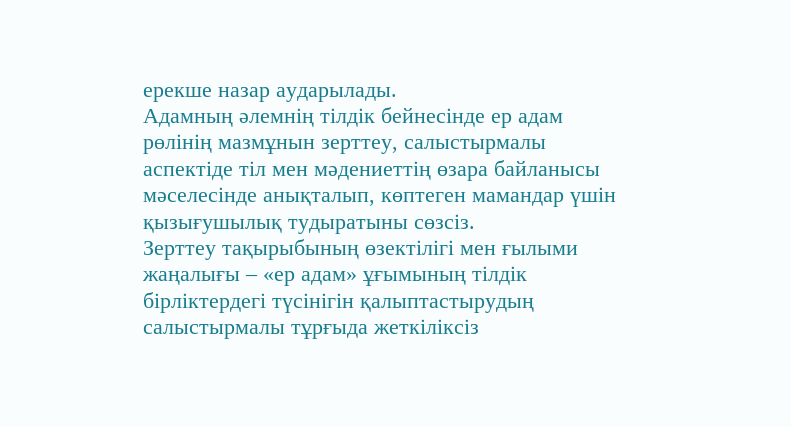ерекше назар аударылады.
Адамның әлемнің тілдік бейнесінде ер адам рөлінің мазмұнын зерттеу, салыстырмалы аспектіде тіл мен мәдениеттің өзара байланысы мәселесінде анықталып, көптеген мамандар үшін қызығушылық тудыратыны сөзсіз.
Зерттеу тақырыбының өзектілігі мен ғылыми жаңалығы – «ер адам» ұғымының тілдік бірліктердегі түсінігін қалыптастырудың салыстырмалы тұрғыда жеткіліксіз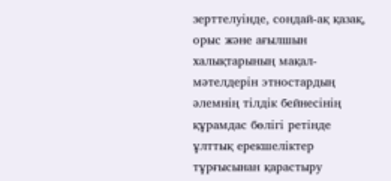зерттелуінде, сондай-ақ қазақ, орыс және ағылшын халықтарының мақал-мәтелдерін этностардың әлемнің тілдік бейнесінің құрамдас бөлігі ретінде ұлттық ерекшеліктер тұрғысынан қарастыру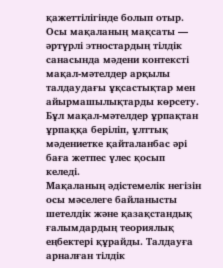қажеттілігінде болып отыр.
Осы мақаланың мақсаты — әртүрлі этностардың тілдік санасында мәдени контексті мақал-мәтелдер арқылы талдаудағы ұқсастықтар мен айырмашылықтарды көрсету. Бұл мақал-мәтелдер ұрпақтан ұрпаққа беріліп, ұлттық мәдениетке қайталанбас әрі баға жетпес үлес қосып келеді.
Мақаланың әдістемелік негізін осы мәселеге байланысты шетелдік және қазақстандық ғалымдардың теориялық еңбектері құрайды. Талдауға арналған тілдік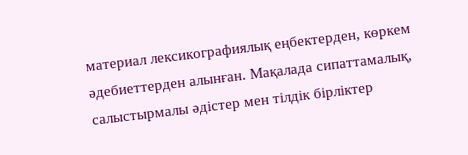материал лексикографиялық еңбектерден, көркем әдебиеттерден алынған. Мақалада сипаттамалық, салыстырмалы әдістер мен тілдік бірліктер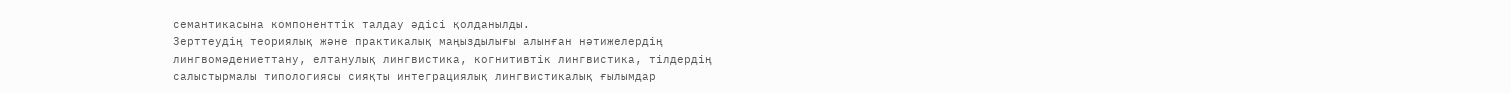семантикасына компоненттік талдау әдісі қолданылды.
Зерттеудің теориялық және практикалық маңыздылығы алынған нәтижелердің лингвомәдениеттану, елтанулық лингвистика, когнитивтік лингвистика, тілдердің салыстырмалы типологиясы сияқты интеграциялық лингвистикалық ғылымдар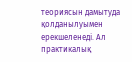теориясын дамытуда қолданылуымен ерекшеленеді. Ал практикалық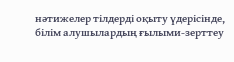нәтижелер тілдерді оқыту үдерісінде, білім алушылардың ғылыми-зерттеу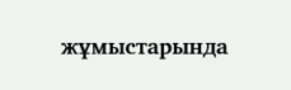жұмыстарында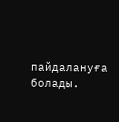пайдалануға болады.